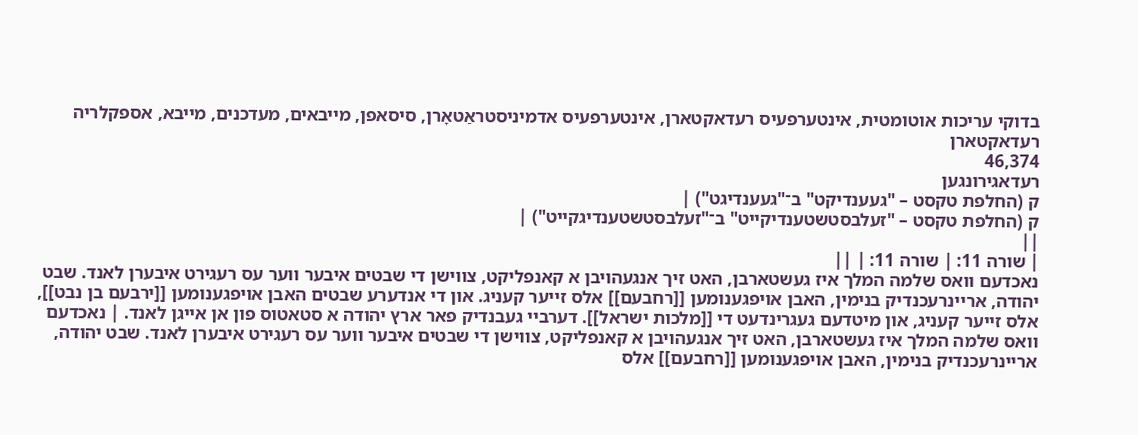בדוקי עריכות אוטומטית, אינטערפעיס רעדאקטארן, אינטערפעיס אדמיניסטראַטאָרן, סיסאפן, מייבאים, מעדכנים, מייבא, אספקלריה רעדאקטארן
46,374
רעדאגירונגען
ק (החלפת טקסט – "געענדיקט" ב־"געענדיגט") |
ק (החלפת טקסט – "זעלבסטשטענדיקייט" ב־"זעלבסטשטענדיגקייט") |
||
| שורה 11: | שורה 11: | ||
נאכדעם וואס שלמה המלך איז געשטארבן, האט זיך אנגעהויבן א קאנפליקט, צווישן די שבטים איבער ווער עס רעגירט איבערן לאנד. שבט יהודה, אריינרעכנדיק בנימין, האבן אויפגענומען [[רחבעם]] אלס זייער קעניג. און די אנדערע שבטים האבן אויפגענומען [[ירבעם בן נבט]], אלס זייער קעניג, און מיטדעם געגרינדעט די [[מלכות ישראל]]. דערביי געבנדיק פאר ארץ יהודה א סטאטוס פון אן אייגן לאנד. | נאכדעם וואס שלמה המלך איז געשטארבן, האט זיך אנגעהויבן א קאנפליקט, צווישן די שבטים איבער ווער עס רעגירט איבערן לאנד. שבט יהודה, אריינרעכנדיק בנימין, האבן אויפגענומען [[רחבעם]] אלס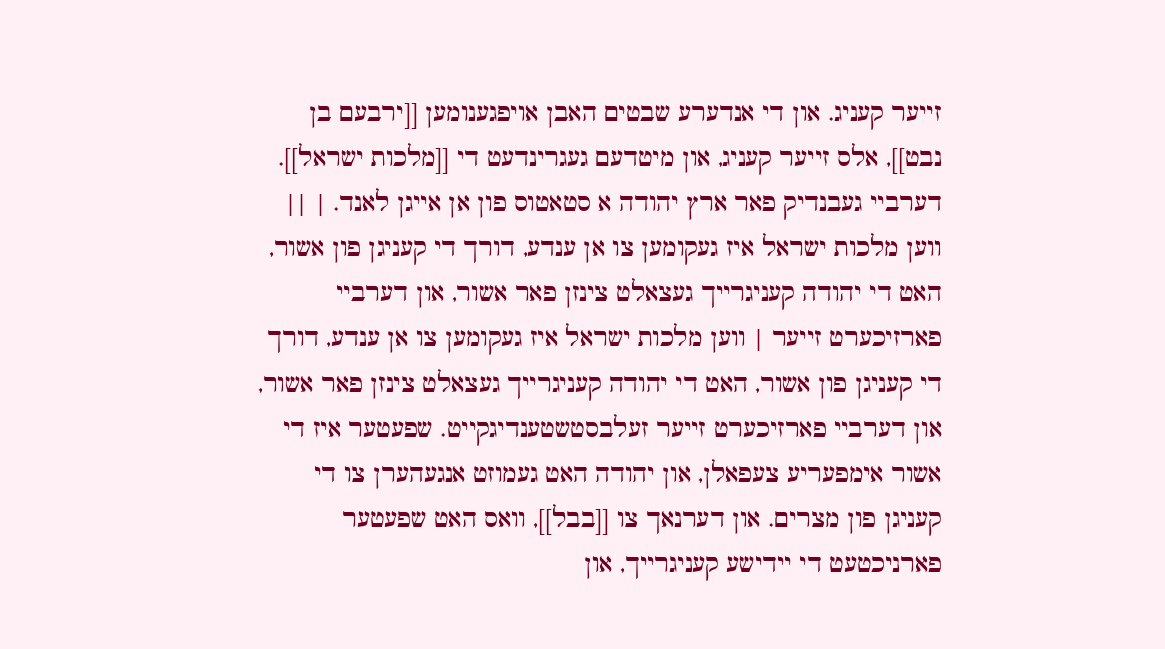זייער קעניג. און די אנדערע שבטים האבן אויפגענומען [[ירבעם בן נבט]], אלס זייער קעניג, און מיטדעם געגרינדעט די [[מלכות ישראל]]. דערביי געבנדיק פאר ארץ יהודה א סטאטוס פון אן אייגן לאנד. | ||
ווען מלכות ישראל איז געקומען צו אן ענדע, דורך די קעניגן פון אשור, האט די יהודה קעניגרייך געצאלט צינזן פאר אשור, און דערביי פארזיכערט זייער | ווען מלכות ישראל איז געקומען צו אן ענדע, דורך די קעניגן פון אשור, האט די יהודה קעניגרייך געצאלט צינזן פאר אשור, און דערביי פארזיכערט זייער זעלבסטשטענדיגקייט. שפעטער איז די אשור אימפעריע צעפאלן, און יהודה האט געמוזט אנגעהערן צו די קעניגן פון מצרים. און דערנאך צו [[בבל]], וואס האט שפעטער פארניכטעט די יידישע קעניגרייך, און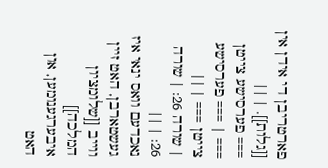פארטריבן די אידן אין [[גלות]]. | ||
=== פערסישע צייטן === | === פערסישע צייטן === | ||
| שורה 26: | שורה 26: | ||
נאכדעם וואס ינאי איז געשטארבן, האט זיין ווייב [[שלומציון המלכה]] איבערגענומען, און האט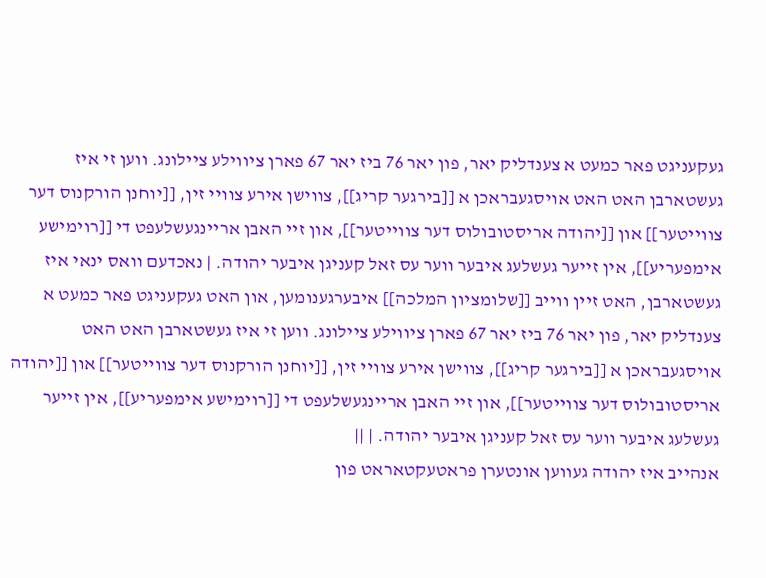געקעניגט פאר כמעט א צענדליק יאר, פון יאר 76 ביז יאר 67 פארן ציווילע ציילונג. ווען זי איז געשטארבן האט האט אויסגעבראכן א [[בירגער קריג]], צווישן אירע צוויי זין, [[יוחנן הורקנוס דער צווייטער]] און [[יהודה אריסטובולוס דער צווייטער]], און זיי האבן אריינגעשלעפט די [[רוימישע אימפעריע]], אין זייער געשלעג איבער ווער עס זאל קעניגן איבער יהודה. | נאכדעם וואס ינאי איז געשטארבן, האט זיין ווייב [[שלומציון המלכה]] איבערגענומען, און האט געקעניגט פאר כמעט א צענדליק יאר, פון יאר 76 ביז יאר 67 פארן ציווילע ציילונג. ווען זי איז געשטארבן האט האט אויסגעבראכן א [[בירגער קריג]], צווישן אירע צוויי זין, [[יוחנן הורקנוס דער צווייטער]] און [[יהודה אריסטובולוס דער צווייטער]], און זיי האבן אריינגעשלעפט די [[רוימישע אימפעריע]], אין זייער געשלעג איבער ווער עס זאל קעניגן איבער יהודה. | ||
אנהייב איז יהודה געווען אונטערן פראטעקטאראט פון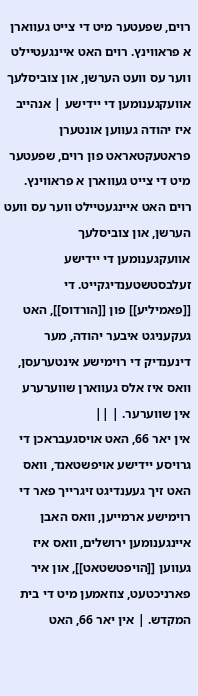רוים, שפעטער מיט די צייט געווארן א פראווינץ. רוים האט איינגעטיילט ווער עס וועט הערשן, און צוביסלעך אוועקגענומען די יידישע | אנהייב איז יהודה געווען אונטערן פראטעקטאראט פון רוים, שפעטער מיט די צייט געווארן א פראווינץ. רוים האט איינגעטיילט ווער עס וועט הערשן, און צוביסלעך אוועקגענומען די יידישע זעלבסטשטענדיגקייט. די [[פאמיליע]] פון [[הורדוס]], האט געקעניגט איבער יהודה, מער דינענדיק די רוימישע אינטערעסן, וואס איז אלס געווארן שווערערע אין שווערער. | ||
אין יאר 66, האט אויסגעבראכן די גרויסע יידישע אויפשטאנד, וואס האט זיך געענדיגט זיגרייך פאר די רוימישע ארמייען, וואס האבן איינגענומען ירושלים, וואס איז געווען [[הויפטשטאט]], און איר פארניכטעט, צוזאמען מיט די בית המקדש. | אין יאר 66, האט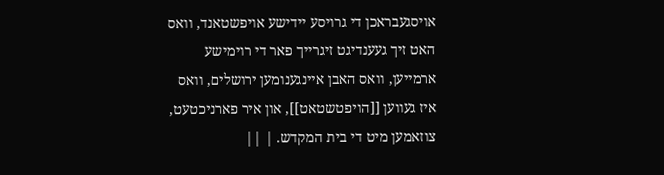אויסגעבראכן די גרויסע יידישע אויפשטאנד, וואס האט זיך געענדיגט זיגרייך פאר די רוימישע ארמייען, וואס האבן איינגענומען ירושלים, וואס איז געווען [[הויפטשטאט]], און איר פארניכטעט, צוזאמען מיט די בית המקדש. | ||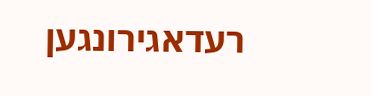רעדאגירונגען